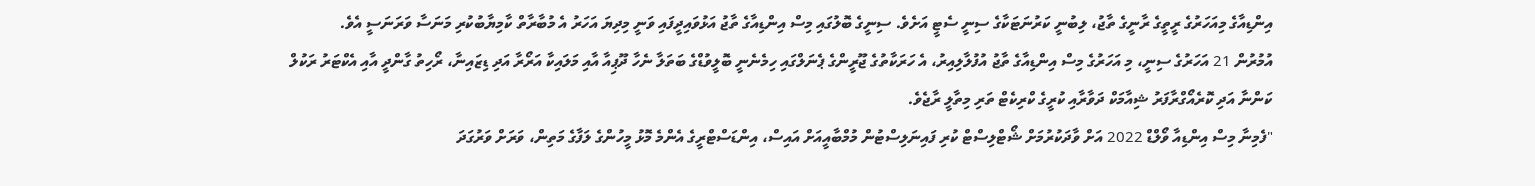އިންޑިއާގެ މިއަހަރުގެ ރީތީގެ ރާނީގެ ތާޖު، ލިބުނީ ކަރުނަޓަކާގެ ސިނީ ސެޓީ އަށެވެ. ސިނީގެ ބޮލުގައި މިސް އިންޑިއާގެ ތާޖު އަޅުވައިދީފައި ވަނީ މިދިޔަ އަހަރު އެ މުބާރާތް ކާމިޔާބުކުރި މަނަސާ ވަރަނަސީ އެވެ.
އުމުރުން 21 އަހަރުގެ ސިނީ، މި އަހަރުގެ މިސް އިންޑިއާގެ ތާޖު އުފުލާލިއިރު، އެ ހަރަކާތުގެ ޖޫރީންގެ ޕެނަލްގައި ހިމެނެނީ ބޮލީވުޑްގެ ބަތަލާ ނެހާ ދޫޕިއާ އާއި މަލައިކާ އަރޯރާ އަދި ޑިޒައިނާ، ރޯހިތު ގާންދީ އާއި އެކްޓަރު ރަކުލް ކަންނާ އަދި ކޮރެއޯގްރާފަރު ޝިއާމަކް ދަވާރާއި ކުރީގެ ކްރިކެޓް ތަރި މިތާލީ ރާޖެވެ.
"ފެމިނާ މިސް އިންޑިއާ ވޯލްޑް 2022 އަށް ވާދަކުރުމަށް ޝޯޓްލިސްޓް ކުރި ފައިނަލިސްޓުން މުމްބާއީއަށް އައިސް، އިންޑަސްޓްރީގެ އެންމެ މޮޅު މީހުންގެ ލަފާގެ މަތިން، ވަރަށް ވަރުގަދަ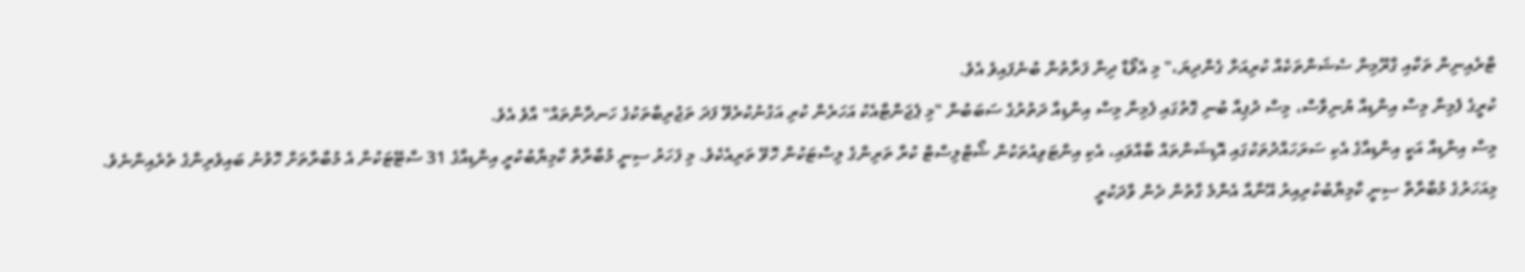ޓްރެއިނިން ތަކާއި ގްރޫމިން ސެޝަންތަކެއް ކުރިއަށް ގެންދިޔަ،" މި އެވޯޑް ދިން ފަރާތުން ބުނެފައިވެ އެވެ.
ކުރީގެ ފެމިނާ މިސް އިންޑިއާ ޔުނިވާސް، މިސް ދުޕިއާ ބުނި ގޮތުގައި ފެމިނާ މިސް އިންޑިއާ ދަތުރުގެ ސަބަބުން "މި ޕެޖަންޓާއެކު އަހަރެން ކުރި އަގުނުކުރެވޭ ފަދަ ތަޖުރިބާތަކުގެ ހަނދާންތައް" އާވެ އެވެ.
މިސް އިންޑިއާ އަކީ އިންޑިއާގެ އެކި ސަރަހައްދުތަކުގައި އޮޑިޝަންތައް ބާއްވައި، އެކި އިންޓަވިއުތަކުން ޝޯޓްލިސްޓް ކުރާ ތަރިންގެ ލިސްޓަކުން ހޮވޭ ތަރިއެކެވެ. މި ފަހަރު ސިނީ މުބާރާތް ކާމިޔާބުކުރީ އިންޑިއާގެ 31 ސްޓޭޓަކުން އެ މުބާރާތަށް ހޮވުނު ބައިވެރިންގެ ތެރެއިންނެވެ.
މިއަހަރުގެ މުބާރާތް ސިނީ ކާމިޔާބުކުރިއިރު އޭނާއާ އެންމެ ގާތުން ދެން ވާދަކުރީ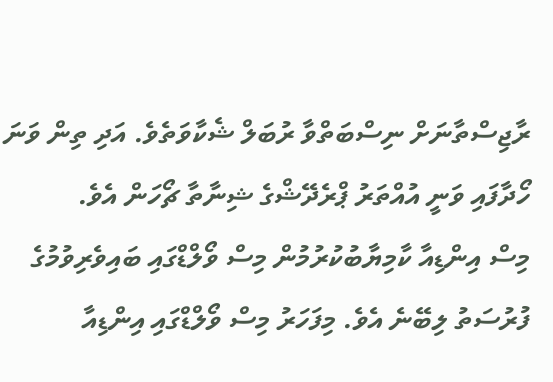ރާޖިސްތާނަށް ނިސްބަތްވާ ރުބަލް ޝެކާވަތެވެ. އަދި ތިން ވަނަ ހޯދާފައި ވަނީ އުއްތަރު ޕްރެދޭޝްގެ ޝިނާތާ ޗޯހަން އެވެ.
މިސް އިންޑިއާ ކާމިޔާބުކުރުމުން މިސް ވޯލްޑްގައި ބައިވެރިވުމުގެ ފުރުސަތު ލިބޭނެ އެވެ. މިފަހަރު މިސް ވޯލްޑްގައި އިންޑިއާ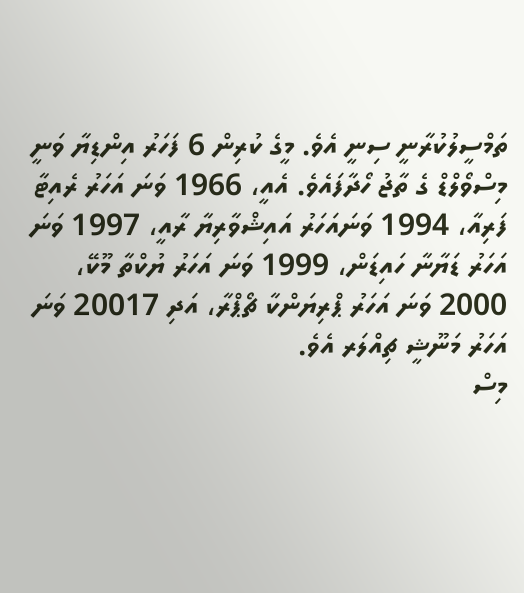ތަމްސީލުކުރާނީ ސިނީ އެވެ. މީގެ ކުރިން 6 ފަހަރު އިންޑިޔާ ވަނީ މިސްވޯލްޑް ގެ ތާޖު ހޯދާފައެވެ. އެއީ، 1966 ވަނަ އަހަރު ރެއިޓާ ފަރިއާ، 1994 ވަނައަހަރު އައިޝްވާރިޔާ ރާއީ، 1997 ވަނަ އަހަރު ޑަޔާނާ ހައިޑަން، 1999 ވަނަ އަހަރު ޔުކްތާ މޫކޭ، 2000 ވަނަ އަހަރު ޕްރިޔަންކާ ޗޯޕްރާ، އަދި 20017 ވަނަ އަހަރު މަނޫޝީ ޗިއްލަރ އެވެ.
މިސް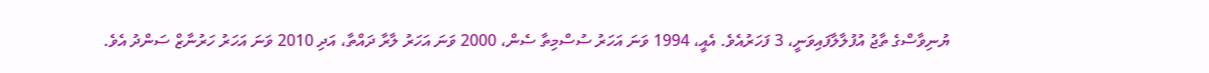ޔުނިވާސްގެ ތާޖު އުފުލާލާފައިވަނީ، 3 ފަހަރުއެވެ. އެއީ، 1994 ވަނަ އަހަރު ސުސްމިތާ ސެން، 2000 ވަނަ އަހަރު ލާރާ ދައްތާ، އަދި 2010 ވަނަ އަހަރު ހަރުނާޒް ސަންދު އެވެ.